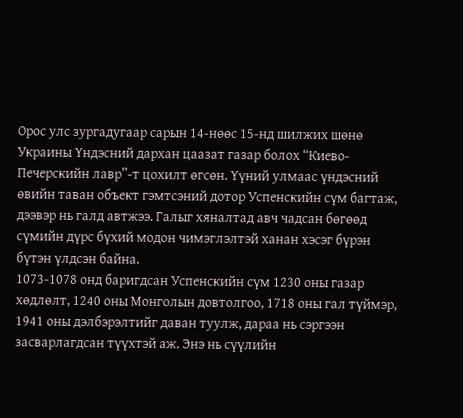Орос улс зургадугаар сарын 14-нөөс 15-нд шилжих шөнө Украины Үндэсний дархан цаазат газар болох “Киево-Печерскийн лавр”-т цохилт өгсөн. Үүний улмаас үндэсний өвийн таван объект гэмтсэний дотор Успенскийн сүм багтаж, дээвэр нь галд автжээ. Галыг хяналтад авч чадсан бөгөөд сүмийн дүрс бүхий модон чимэглэлтэй ханан хэсэг бүрэн бүтэн үлдсэн байна.
1073-1078 онд баригдсан Успенскийн сүм 1230 оны газар хөдлөлт, 1240 оны Монголын довтолгоо, 1718 оны гал түймэр, 1941 оны дэлбэрэлтийг даван туулж, дараа нь сэргээн засварлагдсан түүхтэй аж. Энэ нь сүүлийн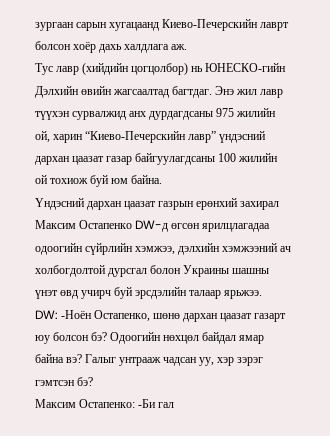зургаан сарын хугацаанд Киево-Печерскийн лаврт болсон хоёр дахь халдлага аж.
Тус лавр (хийдийн цогцолбор) нь ЮНЕСКО-гийн Дэлхийн өвийн жагсаалтад багтдаг. Энэ жил лавр түүхэн сурвалжид анх дурдагдсаны 975 жилийн ой, харин “Киево-Печерскийн лавр” үндэсний дархан цаазат газар байгуулагдсаны 100 жилийн ой тохиож буй юм байна.
Үндэсний дархан цаазат газрын ерөнхий захирал Максим Остапенко DW-д өгсөн ярилцлагадаа одоогийн сүйрлийн хэмжээ, дэлхийн хэмжээний ач холбогдолтой дурсгал болон Украины шашны үнэт өвд учирч буй эрсдэлийн талаар ярьжээ.
DW: -Ноён Остапенко, шөнө дархан цаазат газарт юу болсон бэ? Одоогийн нөхцөл байдал ямар байна вэ? Галыг унтрааж чадсан уу, хэр зэрэг гэмтсэн бэ?
Максим Остапенко: -Би гал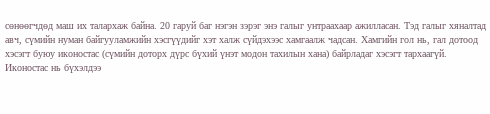сөнөөгчдөд маш их талархаж байна. 20 гаруй баг нэгэн зэрэг энэ галыг унтраахаар ажилласан. Тэд галыг хяналтад авч, сүмийн нуман байгууламжийн хэсгүүдийг хэт халж сүйдэхээс хамгаалж чадсан. Хамгийн гол нь, гал дотоод хэсэгт буюу иконостас (сүмийн доторх дүрс бүхий үнэт модон тахилын хана) байрладаг хэсэгт тархаагүй. Иконостас нь бүхэлдээ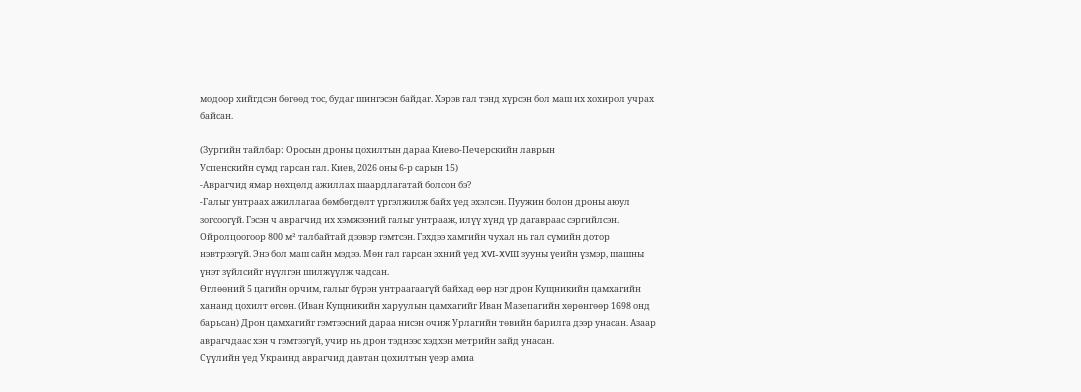модоор хийгдсэн бөгөөд тос, будаг шингэсэн байдаг. Хэрэв гал тэнд хүрсэн бол маш их хохирол учрах байсан.

(Зургийн тайлбар: Оросын дроны цохилтын дараа Киево-Печерскийн лаврын
Успенскийн сүмд гарсан гал. Киев, 2026 оны 6-р сарын 15)
-Аврагчид ямар нөхцөлд ажиллах шаардлагатай болсон бэ?
-Галыг унтраах ажиллагаа бөмбөгдөлт үргэлжилж байх үед эхэлсэн. Пуужин болон дроны аюул зогсоогүй. Гэсэн ч аврагчид их хэмжээний галыг унтрааж, илүү хүнд үр дагавраас сэргийлсэн.
Ойролцоогоор 800 м² талбайтай дээвэр гэмтсэн. Гэхдээ хамгийн чухал нь гал сүмийн дотор нэвтрээгүй. Энэ бол маш сайн мэдээ. Мөн гал гарсан эхний үед XVI-XVIII зууны үеийн үзмэр, шашны үнэт зүйлсийг нүүлгэн шилжүүлж чадсан.
Өглөөний 5 цагийн орчим, галыг бүрэн унтраагаагүй байхад өөр нэг дрон Кущникийн цамхагийн хананд цохилт өгсөн. (Иван Кущникийн харуулын цамхагийг Иван Мазепагийн хөрөнгөөр 1698 онд барьсан) Дрон цамхагийг гэмтээсний дараа нисэн очиж Урлагийн төвийн барилга дээр унасан. Азаар аврагчдаас хэн ч гэмтээгүй, учир нь дрон тэднээс хэдхэн метрийн зайд унасан.
Сүүлийн үед Украинд аврагчид давтан цохилтын үеэр амиа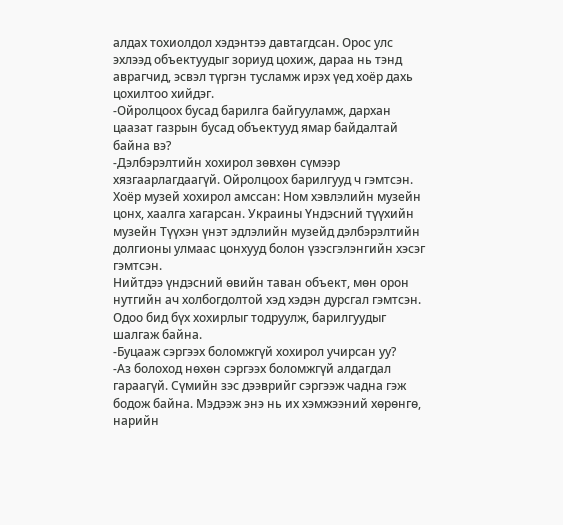алдах тохиолдол хэдэнтээ давтагдсан. Орос улс эхлээд объектуудыг зориуд цохиж, дараа нь тэнд аврагчид, эсвэл түргэн тусламж ирэх үед хоёр дахь цохилтоо хийдэг.
-Ойролцоох бусад барилга байгууламж, дархан цаазат газрын бусад объектууд ямар байдалтай байна вэ?
-Дэлбэрэлтийн хохирол зөвхөн сүмээр хязгаарлагдаагүй. Ойролцоох барилгууд ч гэмтсэн. Хоёр музей хохирол амссан: Ном хэвлэлийн музейн цонх, хаалга хагарсан. Украины Үндэсний түүхийн музейн Түүхэн үнэт эдлэлийн музейд дэлбэрэлтийн долгионы улмаас цонхууд болон үзэсгэлэнгийн хэсэг гэмтсэн.
Нийтдээ үндэсний өвийн таван объект, мөн орон нутгийн ач холбогдолтой хэд хэдэн дурсгал гэмтсэн. Одоо бид бүх хохирлыг тодруулж, барилгуудыг шалгаж байна.
-Буцааж сэргээх боломжгүй хохирол учирсан уу?
-Аз болоход нөхөн сэргээх боломжгүй алдагдал гараагүй. Сүмийн зэс дээврийг сэргээж чадна гэж бодож байна. Мэдээж энэ нь их хэмжээний хөрөнгө, нарийн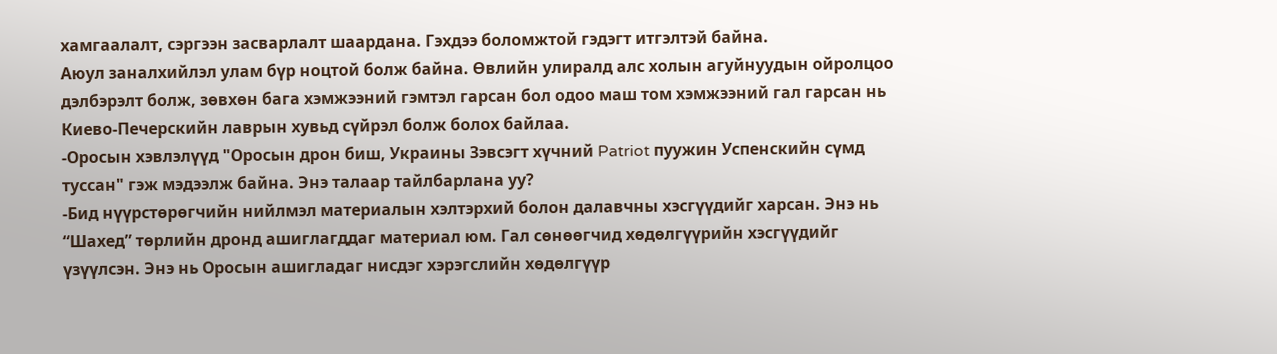хамгаалалт, сэргээн засварлалт шаардана. Гэхдээ боломжтой гэдэгт итгэлтэй байна.
Аюул заналхийлэл улам бүр ноцтой болж байна. Өвлийн улиралд алс холын агуйнуудын ойролцоо дэлбэрэлт болж, зөвхөн бага хэмжээний гэмтэл гарсан бол одоо маш том хэмжээний гал гарсан нь Киево-Печерскийн лаврын хувьд сүйрэл болж болох байлаа.
-Оросын хэвлэлүүд "Оросын дрон биш, Украины Зэвсэгт хүчний Patriot пуужин Успенскийн сүмд туссан" гэж мэдээлж байна. Энэ талаар тайлбарлана уу?
-Бид нүүрстөрөгчийн нийлмэл материалын хэлтэрхий болон далавчны хэсгүүдийг харсан. Энэ нь “Шахед” төрлийн дронд ашиглагддаг материал юм. Гал сөнөөгчид хөдөлгүүрийн хэсгүүдийг үзүүлсэн. Энэ нь Оросын ашигладаг нисдэг хэрэгслийн хөдөлгүүр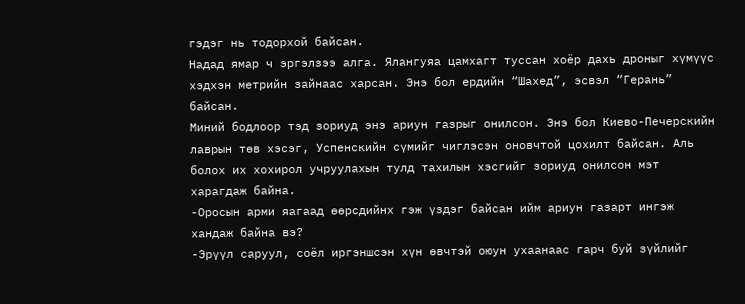гэдэг нь тодорхой байсан.
Надад ямар ч эргэлзээ алга. Ялангуяа цамхагт туссан хоёр дахь дроныг хүмүүс хэдхэн метрийн зайнаас харсан. Энэ бол ердийн “Шахед”, эсвэл “Герань” байсан.
Миний бодлоор тэд зориуд энэ ариун газрыг онилсон. Энэ бол Киево-Печерскийн лаврын төв хэсэг, Успенскийн сүмийг чиглэсэн оновчтой цохилт байсан. Аль болох их хохирол учруулахын тулд тахилын хэсгийг зориуд онилсон мэт харагдаж байна.
-Оросын арми яагаад өөрсдийнх гэж үздэг байсан ийм ариун газарт ингэж хандаж байна вэ?
-Эрүүл саруул, соёл иргэншсэн хүн өвчтэй оюун ухаанаас гарч буй зүйлийг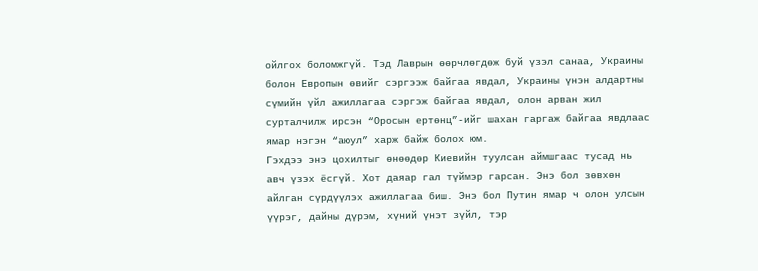ойлгох боломжгүй. Тэд Лаврын өөрчлөгдөж буй үзэл санаа, Украины болон Европын өвийг сэргээж байгаа явдал, Украины үнэн алдартны сүмийн үйл ажиллагаа сэргэж байгаа явдал, олон арван жил сурталчилж ирсэн “Оросын ертөнц”-ийг шахан гаргаж байгаа явдлаас ямар нэгэн “аюул” харж байж болох юм.
Гэхдээ энэ цохилтыг өнөөдөр Киевийн туулсан аймшгаас тусад нь авч үзэх ёсгүй. Хот даяар гал түймэр гарсан. Энэ бол зөвхөн айлган сүрдүүлэх ажиллагаа биш. Энэ бол Путин ямар ч олон улсын үүрэг, дайны дүрэм, хүний үнэт зүйл, тэр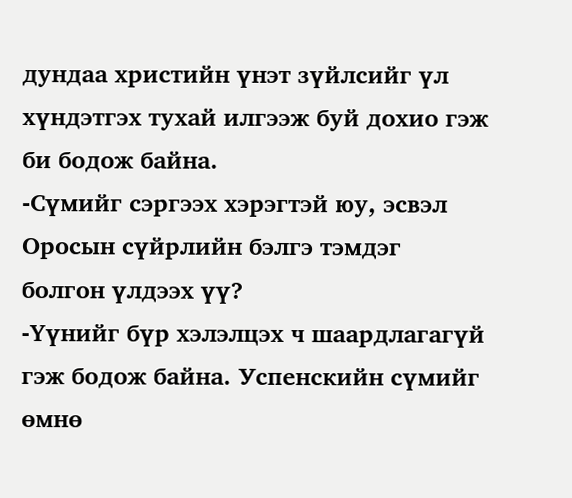дундаа христийн үнэт зүйлсийг үл хүндэтгэх тухай илгээж буй дохио гэж би бодож байна.
-Сүмийг сэргээх хэрэгтэй юу, эсвэл Оросын сүйрлийн бэлгэ тэмдэг болгон үлдээх үү?
-Үүнийг бүр хэлэлцэх ч шаардлагагүй гэж бодож байна. Успенскийн сүмийг өмнө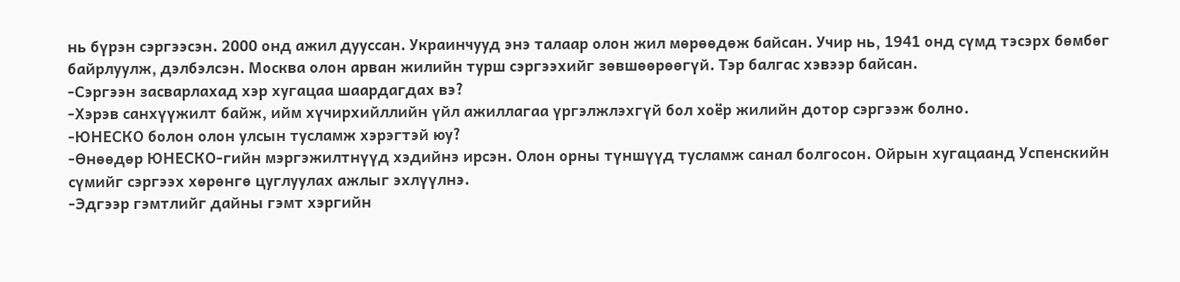нь бүрэн сэргээсэн. 2000 онд ажил дууссан. Украинчууд энэ талаар олон жил мөрөөдөж байсан. Учир нь, 1941 онд сүмд тэсэрх бөмбөг байрлуулж, дэлбэлсэн. Москва олон арван жилийн турш сэргээхийг зөвшөөрөөгүй. Тэр балгас хэвээр байсан.
-Сэргээн засварлахад хэр хугацаа шаардагдах вэ?
-Хэрэв санхүүжилт байж, ийм хүчирхийллийн үйл ажиллагаа үргэлжлэхгүй бол хоёр жилийн дотор сэргээж болно.
-ЮНЕСКО болон олон улсын тусламж хэрэгтэй юу?
-Өнөөдөр ЮНЕСКО-гийн мэргэжилтнүүд хэдийнэ ирсэн. Олон орны түншүүд тусламж санал болгосон. Ойрын хугацаанд Успенскийн сүмийг сэргээх хөрөнгө цуглуулах ажлыг эхлүүлнэ.
-Эдгээр гэмтлийг дайны гэмт хэргийн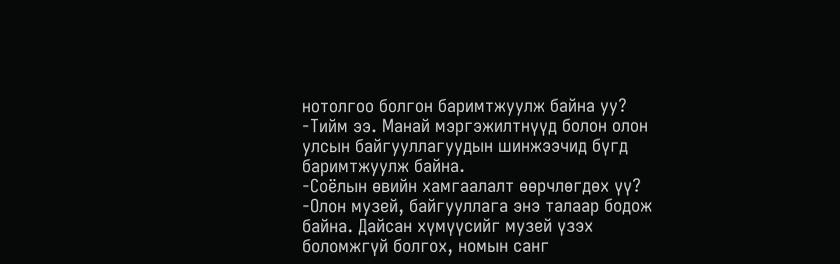нотолгоо болгон баримтжуулж байна уу?
-Тийм ээ. Манай мэргэжилтнүүд болон олон улсын байгууллагуудын шинжээчид бүгд баримтжуулж байна.
-Соёлын өвийн хамгаалалт өөрчлөгдөх үү?
-Олон музей, байгууллага энэ талаар бодож байна. Дайсан хүмүүсийг музей үзэх боломжгүй болгох, номын санг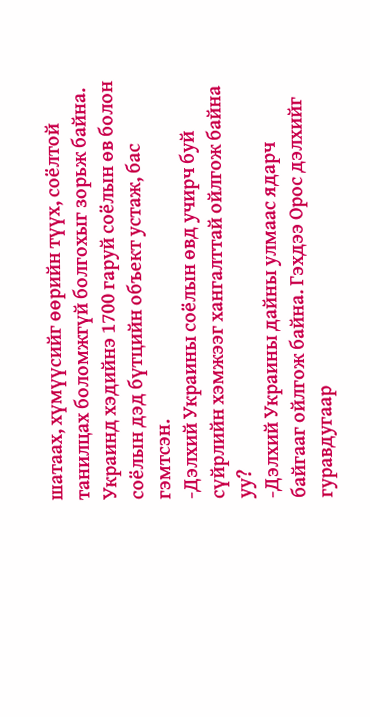шатаах, хүмүүсийг өөрийн түүх, соёлтой танилцах боломжгүй болгохыг зорьж байна. Украинд хэдийнэ 1700 гаруй соёлын өв болон соёлын дэд бүтцийн объект устаж, бас гэмтсэн.
-Дэлхий Украины соёлын өвд учирч буй сүйрлийн хэмжээг хангалттай ойлгож байна уу?
-Дэлхий Украины дайны улмаас ядарч байгааг ойлгож байна. Гэхдээ Орос дэлхийг гуравдугаар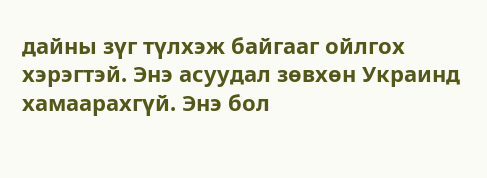дайны зүг түлхэж байгааг ойлгох хэрэгтэй. Энэ асуудал зөвхөн Украинд хамаарахгүй. Энэ бол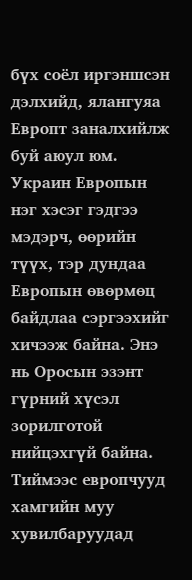бүх соёл иргэншсэн дэлхийд, ялангуяа Европт заналхийлж буй аюул юм.
Украин Европын нэг хэсэг гэдгээ мэдэрч, өөрийн түүх, тэр дундаа Европын өвөрмөц байдлаа сэргээхийг хичээж байна. Энэ нь Оросын эзэнт гүрний хүсэл зорилготой нийцэхгүй байна. Тиймээс европчууд хамгийн муу хувилбаруудад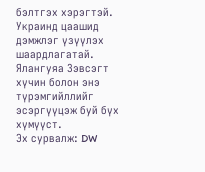бэлтгэх хэрэгтэй. Украинд цаашид дэмжлэг үзүүлэх шаардлагатай. Ялангуяа Зэвсэгт хүчин болон энэ түрэмгийллийг эсэргүүцэж буй бүх хүмүүст.
Эх сурвалж: DW